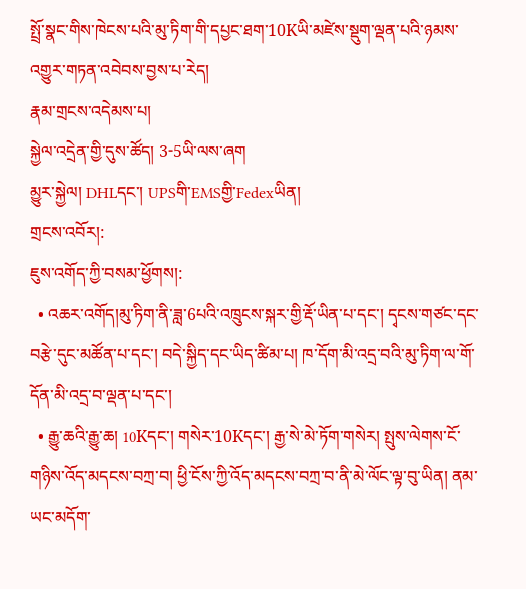སྤྲོ་སྣང་གིས་ཁེངས་པའི་མུ་ཏིག་གི་དཔྱང་ཐག་10Kཡི་མཛེས་སྡུག་ལྡན་པའི་ཉམས་འགྱུར་གཏན་འབེབས་བྱས་པ་རེད།
རྣམ་གྲངས་འདེམས་པ།
སྐྱེལ་འདྲེན་གྱི་དུས་ཚོད། 3-5ཡི་ལས་ཞག
མྱུར་སྐྱེལ། DHLདང་། UPSགི་EMSགྱི་Fedexཡིན།
གྲངས་འབོར།:
ཇུས་འགོད་ཀྱི་བསམ་ཕྱོགས།:
  • འཆར་འགོད།མུ་ཏིག་ནི་ཟླ་6པའི་འཁྲུངས་སྐར་གྱི་རྡོ་ཡིན་པ་དང་། དྭངས་གཙང་དང་བརྩེ་དུང་མཚོན་པ་དང་། བདེ་སྐྱིད་དང་ཡིད་ཚིམ་པ། ཁ་དོག་མི་འདྲ་བའི་མུ་ཏིག་ལ་གོ་དོན་མི་འདྲ་བ་ལྡན་པ་དང་།
  • རྒྱུ་ཆའི་རྒྱུ་ཆ། 10Kདང་། གསེར་10Kདང་། རྒྱ་སེ་མེ་ཏོག་གསེར། སྤུས་ལེགས་ངོ་གཉིས་འོད་མདངས་བཀྲ་བ། ཕྱི་ངོས་ཀྱི་འོད་མདངས་བཀྲ་བ་ནི་མེ་ལོང་ལྟ་བུ་ཡིན། ནམ་ཡང་མདོག་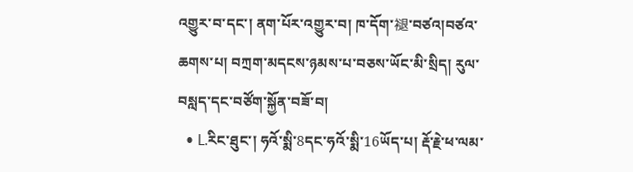འགྱུར་བ་དང་། ནག་པོར་འགྱུར་བ། ཁ་དོག་褪་བཙའ།བཙའ་ཆགས་པ། བཀྲག་མདངས་ཉམས་པ་བཅས་ཡོང་མི་སྲིད། རུལ་བསླད་དང་བཙོག་སྐྱོན་བཟོ་བ།
  • L.རིང་ཐུང་། ཧའོ་སྨི་8དང་ཧའོ་སྨི་16ཡོད་པ། རྡོ་རྗེ་ཕ་ལམ་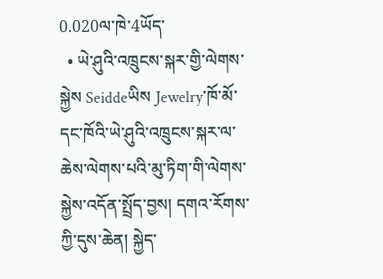0.020ལ་ཁེ་4ཡོད་
  • ཡེ་ཤུའི་འཁྲུངས་སྐར་གྱི་ལེགས་སྐྱེས Seiddeཡིས Jewelry་ཁོ་མོ་དང་ཁོའི་ཡེ་ཤུའི་འཁྲུངས་སྐར་ལ་ཆེས་ལེགས་པའི་མུ་ཏིག་གི་ལེགས་སྐྱེས་འདོན་སྤྲོད་བྱས། དགའ་རོགས་ཀྱི་དུས་ཆེན། སྐྱེད་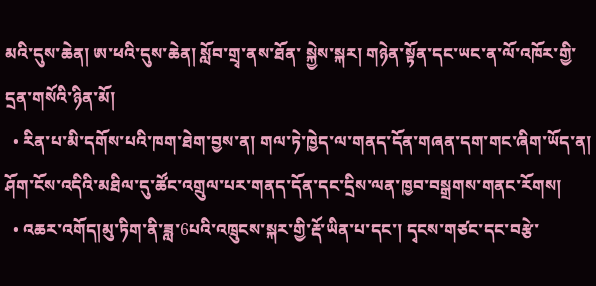མའི་དུས་ཆེན། ཨ་ཕའི་དུས་ཆེན། སློབ་གྲྭ་ནས་ཐོན་ སྐྱེས་སྐར། གཉེན་སྟོན་དང་ཡང་ན་ལོ་འཁོར་གྱི་དྲན་གསོའི་ཉིན་མོ།
  • རིན་པ་མི་དགོས་པའི་ཁག་ཐེག་བྱས་ན། གལ་ཏེ་ཁྱེད་ལ་གནད་དོན་གཞན་དག་གང་ཞིག་ཡོད་ན། ཤོག་ངོས་འདིའི་མཐིལ་དུ་ཚོང་འགྲུལ་པར་གནད་དོན་དང་དྲིས་ལན་ཁྱབ་བསྒྲགས་གནང་རོགས།
  • འཆར་འགོད།མུ་ཏིག་ནི་ཟླ་6པའི་འཁྲུངས་སྐར་གྱི་རྡོ་ཡིན་པ་དང་། དྭངས་གཙང་དང་བརྩེ་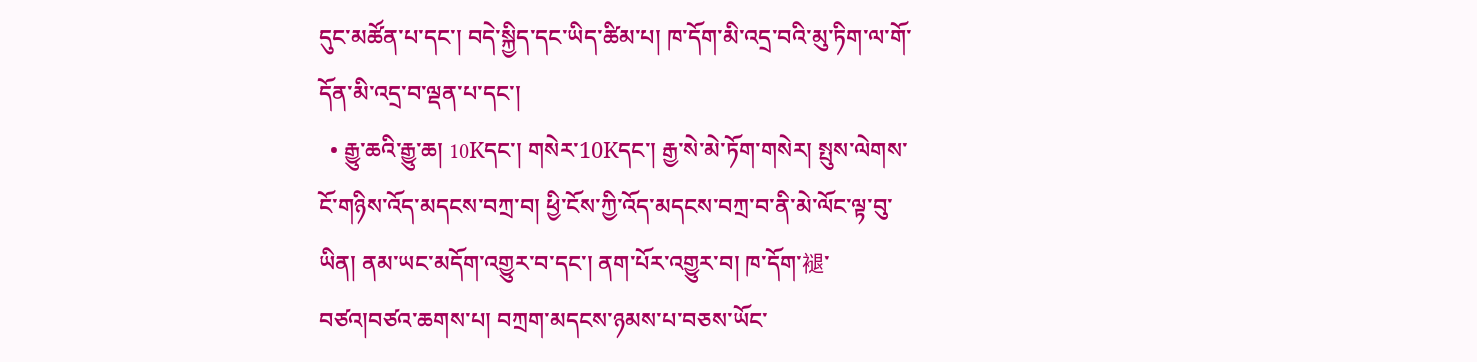དུང་མཚོན་པ་དང་། བདེ་སྐྱིད་དང་ཡིད་ཚིམ་པ། ཁ་དོག་མི་འདྲ་བའི་མུ་ཏིག་ལ་གོ་དོན་མི་འདྲ་བ་ལྡན་པ་དང་།
  • རྒྱུ་ཆའི་རྒྱུ་ཆ། 10Kདང་། གསེར་10Kདང་། རྒྱ་སེ་མེ་ཏོག་གསེར། སྤུས་ལེགས་ངོ་གཉིས་འོད་མདངས་བཀྲ་བ། ཕྱི་ངོས་ཀྱི་འོད་མདངས་བཀྲ་བ་ནི་མེ་ལོང་ལྟ་བུ་ཡིན། ནམ་ཡང་མདོག་འགྱུར་བ་དང་། ནག་པོར་འགྱུར་བ། ཁ་དོག་褪་བཙའ།བཙའ་ཆགས་པ། བཀྲག་མདངས་ཉམས་པ་བཅས་ཡོང་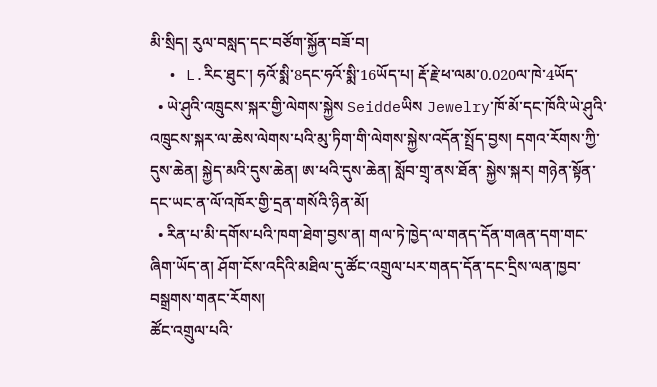མི་སྲིད། རུལ་བསླད་དང་བཙོག་སྐྱོན་བཟོ་བ།
  • L.རིང་ཐུང་། ཧའོ་སྨི་8དང་ཧའོ་སྨི་16ཡོད་པ། རྡོ་རྗེ་ཕ་ལམ་0.020ལ་ཁེ་4ཡོད་
  • ཡེ་ཤུའི་འཁྲུངས་སྐར་གྱི་ལེགས་སྐྱེས Seiddeཡིས Jewelry་ཁོ་མོ་དང་ཁོའི་ཡེ་ཤུའི་འཁྲུངས་སྐར་ལ་ཆེས་ལེགས་པའི་མུ་ཏིག་གི་ལེགས་སྐྱེས་འདོན་སྤྲོད་བྱས། དགའ་རོགས་ཀྱི་དུས་ཆེན། སྐྱེད་མའི་དུས་ཆེན། ཨ་ཕའི་དུས་ཆེན། སློབ་གྲྭ་ནས་ཐོན་ སྐྱེས་སྐར། གཉེན་སྟོན་དང་ཡང་ན་ལོ་འཁོར་གྱི་དྲན་གསོའི་ཉིན་མོ།
  • རིན་པ་མི་དགོས་པའི་ཁག་ཐེག་བྱས་ན། གལ་ཏེ་ཁྱེད་ལ་གནད་དོན་གཞན་དག་གང་ཞིག་ཡོད་ན། ཤོག་ངོས་འདིའི་མཐིལ་དུ་ཚོང་འགྲུལ་པར་གནད་དོན་དང་དྲིས་ལན་ཁྱབ་བསྒྲགས་གནང་རོགས།
ཚོང་འགྲུལ་པའི་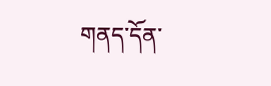གནད་དོན་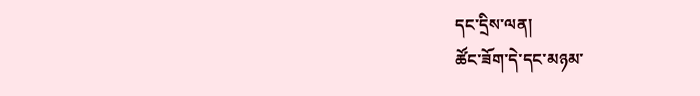དང་དྲིས་ལན།
ཚོང་ཟོག་དེ་དང་མཉམ་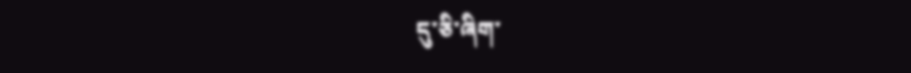དུ་ཅི་ཞིག་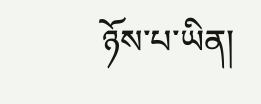ཉོས་པ་ཡིན།